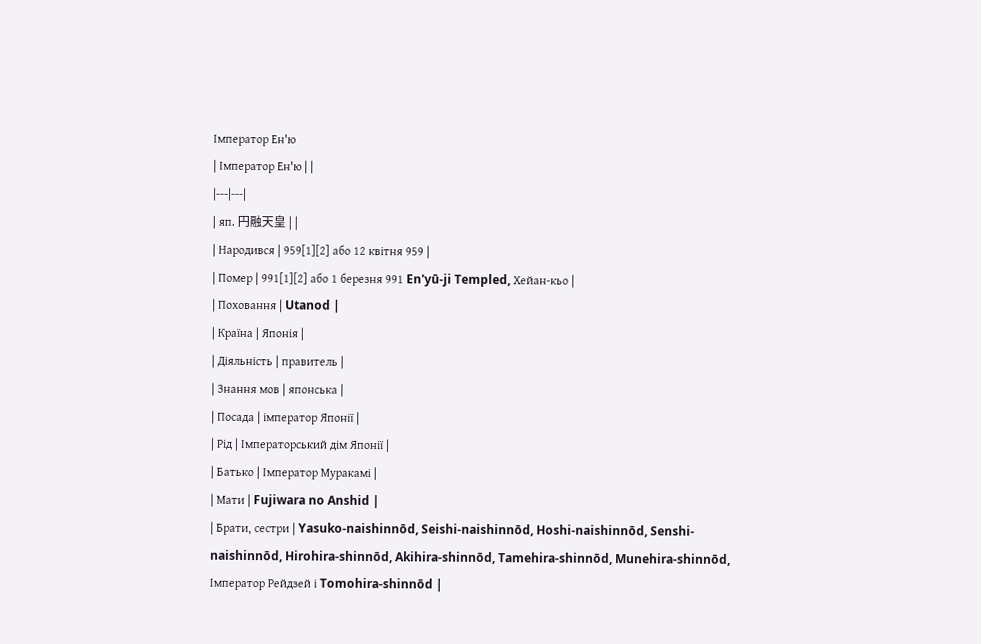Імператор Ен'ю
| Імператор Ен'ю | |
|---|---|
| яп. 円融天皇 | |
| Народився | 959[1][2] або 12 квітня 959 |
| Помер | 991[1][2] або 1 березня 991 En'yū-ji Templed, Хейан-кьо |
| Поховання | Utanod |
| Країна | Японія |
| Діяльність | правитель |
| Знання мов | японська |
| Посада | імператор Японії |
| Рід | Імператорський дім Японії |
| Батько | Імператор Муракамі |
| Мати | Fujiwara no Anshid |
| Брати, сестри | Yasuko-naishinnōd, Seishi-naishinnōd, Hoshi-naishinnōd, Senshi-naishinnōd, Hirohira-shinnōd, Akihira-shinnōd, Tamehira-shinnōd, Munehira-shinnōd, Імператор Рейдзей і Tomohira-shinnōd |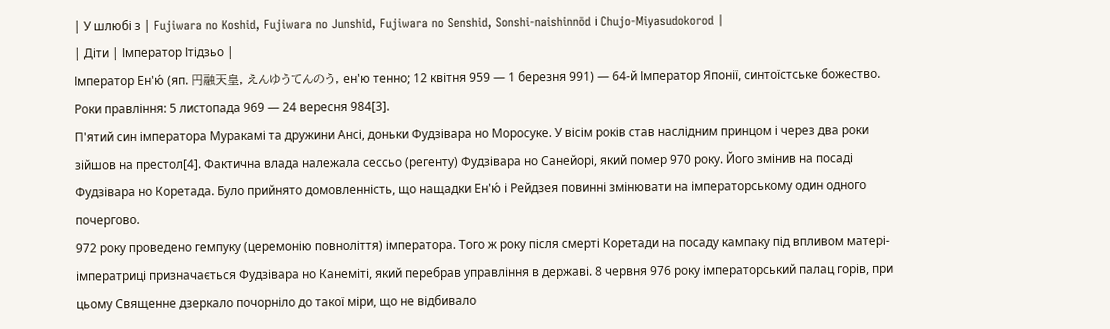| У шлюбі з | Fujiwara no Koshid, Fujiwara no Junshid, Fujiwara no Senshid, Sonshi-naishinnōd і Chujo-Miyasudokorod |
| Діти | Імператор Ітідзьо |
Імператор Ен'ю́ (яп. 円融天皇, えんゆうてんのう, ен'ю тенно; 12 квітня 959 — 1 березня 991) — 64-й Імператор Японії, синтоїстське божество. Роки правління: 5 листопада 969 — 24 вересня 984[3].
П'ятий син імператора Муракамі та дружини Ансі, доньки Фудзівара но Моросуке. У вісім років став наслідним принцом і через два роки зійшов на престол[4]. Фактична влада належала сессьо (регенту) Фудзівара но Санейорі, який помер 970 року. Його змінив на посаді Фудзівара но Коретада. Було прийнято домовленність, що нащадки Ен'ю́ і Рейдзея повинні змінювати на імператорському один одного почергово.
972 року проведено гемпуку (церемонію повноліття) імператора. Того ж року після смерті Коретади на посаду кампаку під впливом матері-імператриці призначається Фудзівара но Канеміті, який перебрав управління в державі. 8 червня 976 року імператорський палац горів, при цьому Священне дзеркало почорніло до такої міри, що не відбивало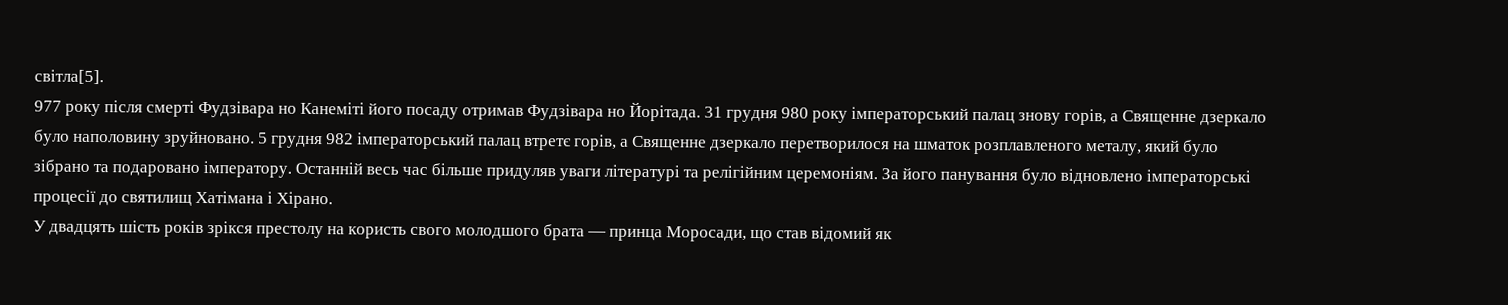світла[5].
977 року після смерті Фудзівара но Канеміті його посаду отримав Фудзівара но Йорітада. 31 грудня 980 року імператорський палац знову горів, а Священне дзеркало було наполовину зруйновано. 5 грудня 982 імператорський палац втретє горів, а Священне дзеркало перетворилося на шматок розплавленого металу, який було зібрано та подаровано імператору. Останній весь час більше придуляв уваги літературі та релігійним церемоніям. За його панування було відновлено імператорські процесії до святилищ Хатімана і Хірано.
У двадцять шість років зрікся престолу на користь свого молодшого брата — принца Моросади, що став відомий як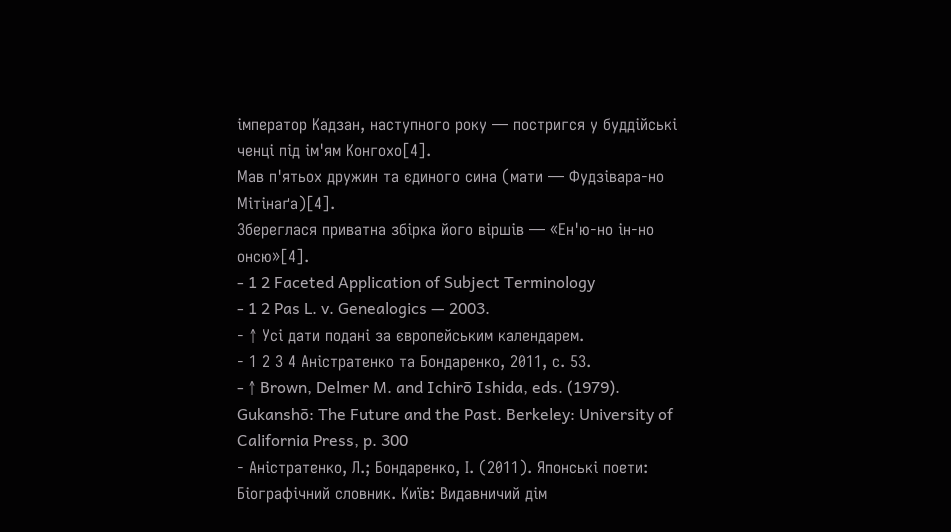імператор Кадзан, наступного року — постригся у буддійські ченці під ім'ям Конгохо[4].
Мав п'ятьох дружин та єдиного сина (мати — Фудзівара-но Мітінаґа)[4].
Збереглася приватна збірка його віршів — «Ен'ю-но ін-но онсю»[4].
- 1 2 Faceted Application of Subject Terminology
- 1 2 Pas L. v. Genealogics — 2003.
- ↑ Усі дати подані за європейським календарем.
- 1 2 3 4 Аністратенко та Бондаренко, 2011, с. 53.
- ↑ Brown, Delmer M. and Ichirō Ishida, eds. (1979). Gukanshō: The Future and the Past. Berkeley: University of California Press, p. 300
- Аністратенко, Л.; Бондаренко, І. (2011). Японські поети: Біографічний словник. Київ: Видавничий дім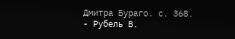Дмитра Бураго. с. 368.
- Рубель В.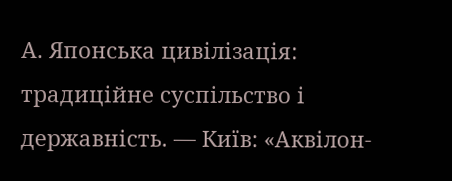А. Японська цивілізація: традиційне суспільство і державність. — Київ: «Аквілон-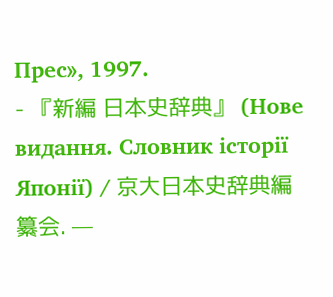Прес», 1997.
- 『新編 日本史辞典』 (Нове видання. Словник історії Японії) / 京大日本史辞典編纂会. —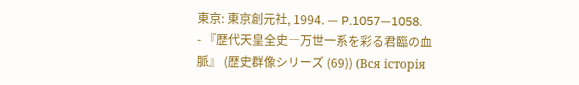東京: 東京創元社, 1994. — P.1057—1058.
- 『歴代天皇全史―万世一系を彩る君臨の血脈』 (歴史群像シリーズ (69)) (Вся історія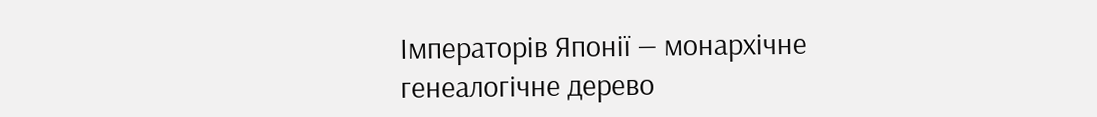Імператорів Японії — монархічне генеалогічне дерево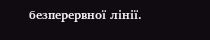безперервної лінії.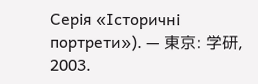Серія «Історичні портрети»). — 東京: 学研, 2003.